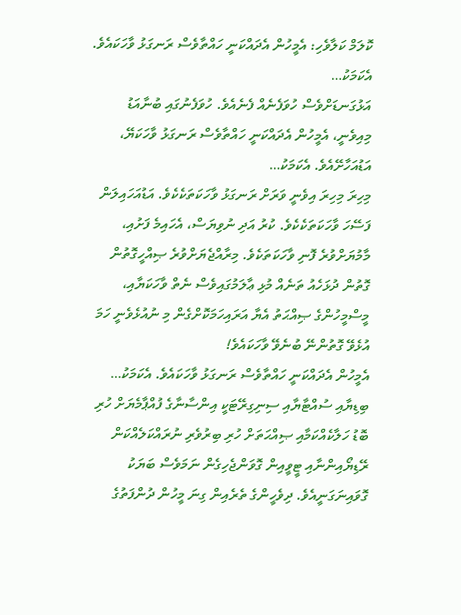ކޮލަމް ކަލާވެހި: އެމީހުން އެދައްކަނީ ހައްތާވެސް ރަނގަޅު ވާހަކައެވެ. އެކަމަކު…
އަޅުގަނޑަށްވެސް ހުވަފެނެއް ފެނެއެވެ. ހުވަފެނުގައި ބުނާއަޑު މިއިވެނީ، އެމީހުން އެދައްކަނީ ހައްތާވެސް ރަނގަޅު ވާހަކަޔޭ، އަޑުއަހާށޭއެވެ. އެކަމަކު…
މިހިރަ މިހިރަ އިވެނީ ވަރަށް ރަނގަޅު ވާހަކަތަކެކެވެ. އަޑުއަހައިލަން ފަސޭހަ ވާހަކަތަކެކެވެ. ކުރު އަދި ނުވިޔަސް، އެހައިމެ ފަށުއި، މާމުޔަށްވުރެ ފޮނި ވާހަކަތަކެވެ. މިރާއްޖެޔަށްވުރެ ޞިއްހީގޮތުން ގޮތުން ދުޅަހެއު ތަނެއް މުޅި ޢާލަމުގައިވެސް ނެތް ވާހަކަޔާއި، މީސްމީހުންގެ ޞިއްޙަތު އެޔާ އަރައިހަމަކޮށްގެން މި ނުއުޅެވެނީ ހަމަ އުޅެވޭ ގޮތުންނޭ ބުނެވޭ ވާހަކައެވެ!
އެމީހުން އެދައްކަނީ ހައްތާވެސް ރަނގަޅު ވާހަކައެވެ. އެކަމަކު…
ބިޑިޔާއި ސުއްޓާޔާއި ސިނިގިރޭޓަކީ އިންސާނާގެ ފުއްޕާމެޔަށް ހުރި ބޮޑު ހަލާކެއްކަމާއި ޞިއްޙަތަށް ހުރި ބިރުވެރި ނުރައްކަލެއްކަން ރޭޑިޔޯއިންނާއި ޓީވީއިން ގޮވަންޖެހިގެން ނަމަވެސް ބަޔަކު ގޮވައިނަގަނީއެވެ. ދިވެހީންގެ ތެރެއިން ގިނަ މީހުން ދުންފަތުގެ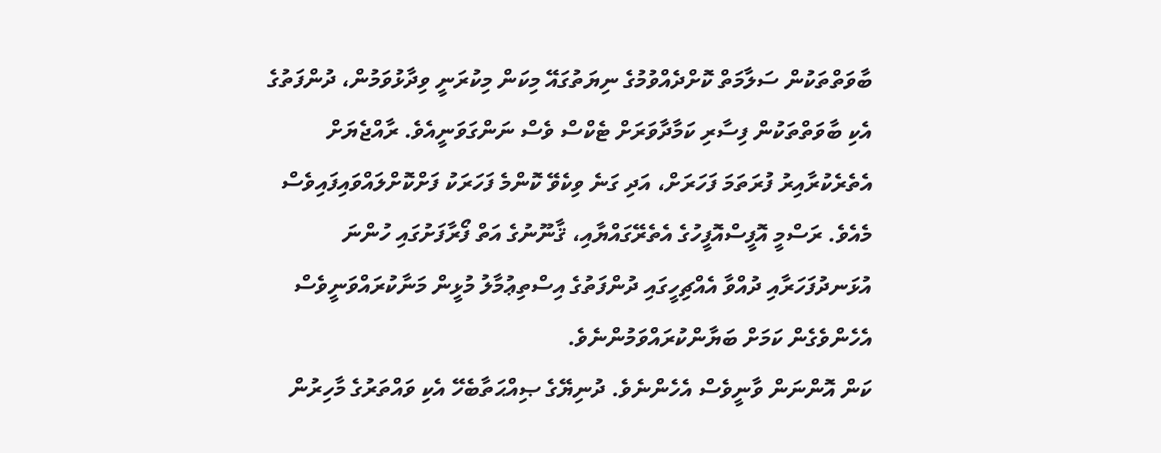ބާވަތްތަކުން ސަލާމަތް ކޮށްދެއްވުމުގެ ނިޔަތުގައޭ މިކަން މިކުރަނީ ވިދާޅުވަމުން، ދުންފަތުގެ އެކި ބާވަތްތަކުން ފިސާރި ކަމާދާވަރަށް ޓެކްސް ވެސް ނަންގަވަނީއެވެ. ރާއްޖެޔަށް އެތެރެކުރާއިރު ފުރަތަމަ ފަހަރަށް، އަދި ގަނެ ވިކެވޭ ކޮންމެ ފަހަރަކު ފަށްކޮށްލައްވައިފައިވެސް މެއެވެ. ރަސްމީ އޮފީސްއޮފީހުގެ އެތެރޭގައްޔާއި، ޤާނޫނުގެ އަތް ފޯރާފަށުގައި ހުންނަ އުޅަނދުފަހަރާއި ދުއްވާ އެއްޗިހީގައި ދުންފަތުގެ އިސްތިޢުމާލު މުޅީން މަނާކުރައްވަނީވެސް އެހެންވެގެން ކަމަށް ބަޔާންކުރައްވަމުންނެވެ.
ކަން އޮންނަން ވާނީވެސް އެހެންނެވެ. ދުނިޔޭގެ ޞިއްޙަތާބެހޭ އެކި ވައްތަރުގެ މާހިރުން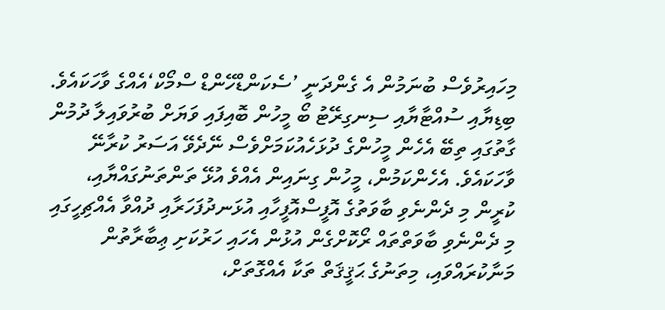މިހައިރުވެސް ބުނަމުން އެ ގެންދަނީ ’ސެކަންޑްހޭންޑް ސްމޯކް‘އެއްގެ ވާހަކައެވެ. ބިޑިޔާއި ސުއްޓާޔާއި ސިނގިރޭޓު ބޯ މީހުން ބޮއިފައި ވަޔަށް ބުރުވައިލާ ދުމުން ގާތުގައި ތިބޭ އެހެން މީހުންގެ ދުޅަހެއުކަމަށްވެސް ނޭދެވޭ އަސަރު ކުރާނޭ ވާހަކައެވެ. އެހެންކަމުން، މީހުން ގިނައިން އެއްވެ އުޅޭ ތަންތަނުގައްޔާއި، ކުރީން މި ދެންނެވި ބާވަތުގެ އޮފީސްއޮފީހާއި އުޅަނދުފަހަރާއި ދުއްވާ އެއްޗިހީގައި މި ދެންނެވި ބާވަތްތައް ރޯކޮށްގެން އުޅުން އެހައި ހަރުކަށި ޢިބާރާތުން މަނާކުރައްވައި، މިތަނުގެ ޙަޤީޤަތް ތަކާ އެއްގޮތަށް،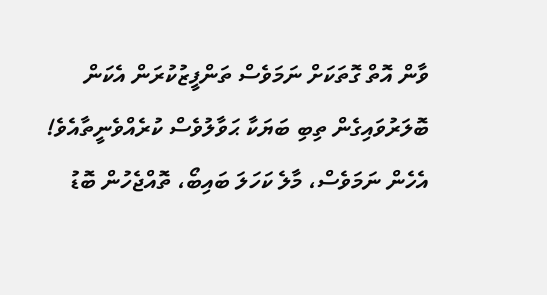ވާން އޮތް ގޮތަކަށް ނަމަވެސް ތަންފީޒުކުރަން އެކަން ބޮލަރުވައިގެން ތިބި ބަޔަކާ ޙަވާލުވެސް ކުރެއްވެނީތާއެވެ!
އެހެން ނަމަވެސް، މާލެ ކަހަލަ ބައިބޯ، ތޮއްޖެހުން ބޮޑު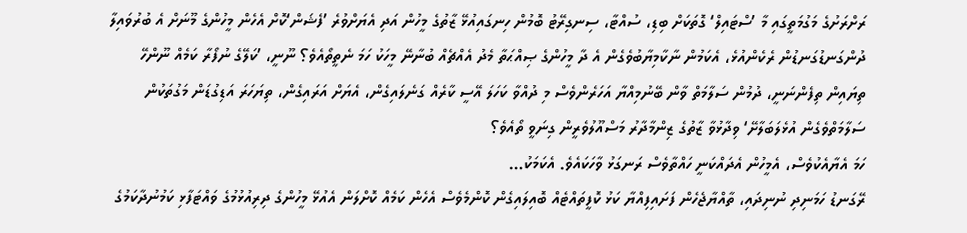ރަށްރަށުގެ މަގުމަތީގައި މާ ’ސްޓައިލް‘ ގޮތަކަށް ބިޑި، ސުއްޓާ، ސިނގިރޭޓު ބޮމުން ހިނގައިއުޅޭ ޒާތުގެ މީހުން އަދި އެޔަށްވުރެ ’ފެޝަން‘ކޮށް އެހެން މީހުންގެ މޫނަށް އެ ބުރުވައިލާ ދުންގަނޑުގަނޑުން ރެކެންއުޅެ، އެކަމުން ނާކާމިޔާބުވެގެން އެ ދާ މީހުންގެ ޞިއްޙަތާ މެދު އެއްޗެއް ބުނާނޭ މީހަކު ހަމަ ނެތީތޯއެވެ؟ ނޫނީ، ’ކަލޭގެ ނުފޯރާ ކަމެއް ނޫންހޭ ތިޔައިން ތިފެންނަނީ، ދުމުން ސަލާމަތް ވާން ބޭނުމިއްޔާ އަހަރެންވެސް މި ދުއްވާ ކަހަލަ އޭސީ ކާރެއް ގަނެލައިގެން، އެޔަށް އަރައިގެން، ތިޔަހަރަ އަޑިގުޑަން މަގުތަކުން ސަލާމަތްވެގެން އުޅެލަބަލާށޭ‘ ވިދާޅުވާ ޒާތުގެ ޒިންމާދާރު މަސްއޫލުވެރީން ގިނަވީ ތޯއެވެ؟
ހަމަ އެޔާއެކުވެސް، އެމީހުން އެދައްކަނީ ހައްތާވެސް ރަނގަޅު ވާހަކައެވެ. އެކަމަކު…
ރޭގަނޑު ހަމަނިދި ނުނިދައި، ތާއްޔާޖެހެން ފަށައިފިއްޔާ ކަޅު ކޮފީތައްޓެއް ބޮއިލައިގެން ކޮންމެވެސް އެހެން ކަމެއް ކޮށްލަން އެއުޅޭ މީހުންގެ ދިރިއުޅުމުގެ ވައްޓަފާޅި ކަމުނުދާކަމުގެ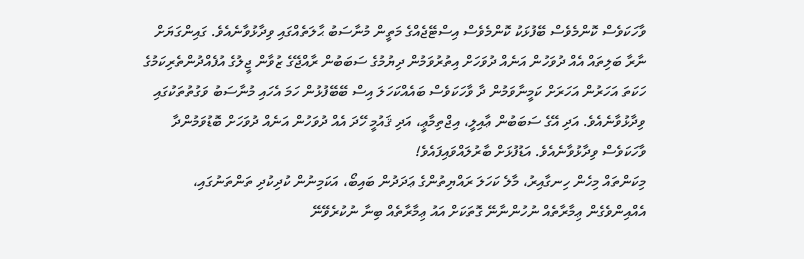ވާހަކަވެސް ކޮންމެވެސް ބޭފުޅަކު ކޮންމެވެސް އިސްޓޭޖެއްގެ މަތީން މުނާސަބު ޙާލަތެއްގައި ވިދާޅުވާނެއެވެ. ގައިންގަޔަށް ނާރާ ބަލިތައް އެއް ދުވަހުން އަނެއް ދުވަހަށް އިތުރުވަމުން ދިޔުމުގެ ސަބަބުން ރާއްޖޭގެ ޒުވާން ޖީލުގެ އުފެއްދުންތެރިކަމުގެ ހަކަތަ އަހަރުން އަހަރަށް ކަމީނާވަމުން ދާ ވާހަކަވެސް ބައެއްކަހަލަ އިސް ބޭބޭފުޅުން ހަމަ އެހައި މުނާސަބު ވަގުތުތަކުގައި ވިދާޅުވާނެއެވެ. އަދި އޭގެ ސަބަބުން ޢާއިލީ، އިޖްތިމާޢީ، އަދި ޤައުމީ ހޭދަ އެއް ދުވަހުން އަނެއް ދުވަހަށް ބޮޑުވަމުންދާ ވާހަކަވެސް ވިދާޅުވާނެއެވެ. އަޑުފުޅަށް ބާރުލައްވައިފައެވެ!
މިކަންތައް މިހެން ހިނގާއިރު، މާލެ ކަހަލަ ރައްޔިތުންގެ ޢަދަދުން ބައިބޯ، އަކަމިނުން ކުދިކުދި ތަންތަނުގައި، އެއްއިންވެގެން ޢިމާރާތެއް ނުހުންނާނޭ ގޮތަކަށް އައު ޢިމާރާތެއް ބިނާ ނުކުރެވޭނޭ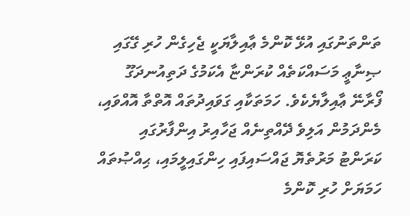ތަންތަނުގައި އުޅޭ ކޮންމެ ޢާއިލާޔަކީ ޖެހިގެން ހުރި ގޭގައި ޞިނާޢީ މަސައްކަތެއް ކުރަންޏާ އެކަމުގެ ދަތިއުނދަގޫ ފޯރާނޭ ޢާއިލާޔެކެވެ. ހަމަތަކާއި ގަވައިދުތައް އޮތްތާ އޮއްވައި، މެންދަމުން އަލިވެ ދޭއްތިނެއް ޖަހާއިރު އިންފާރުގައި ކަރަންޓު މަރުތެޔޮ ޖައްސައިފައި ހިންގައިލީމައި، ޙިއްޞުތައް ހަމަޔަށް ހުރި ކޮންމެ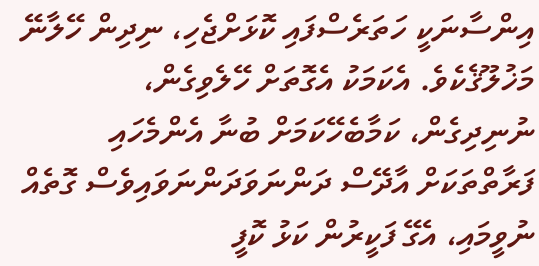އިންސާނަކީ ހަތަރެސްފައި ކޮޅަށްޖެހި، ނިދިން ހޭލާނޭ މަޚުލޫޤެކެވެ. އެކަމަކު އެގޮތަށް ހޭލެވިގެން، ނުނިދިގެން، ކަމާބެހޭކަމަށް ބުނާ އެންމެހައި ފަރާތްތަކަށް އާދޭސް ދަންނަވަދަންނަވައިވެސް ގޮތެއް ނުވީމައި، އެގޭ ފަކީރުން ކަޅު ކޮފީ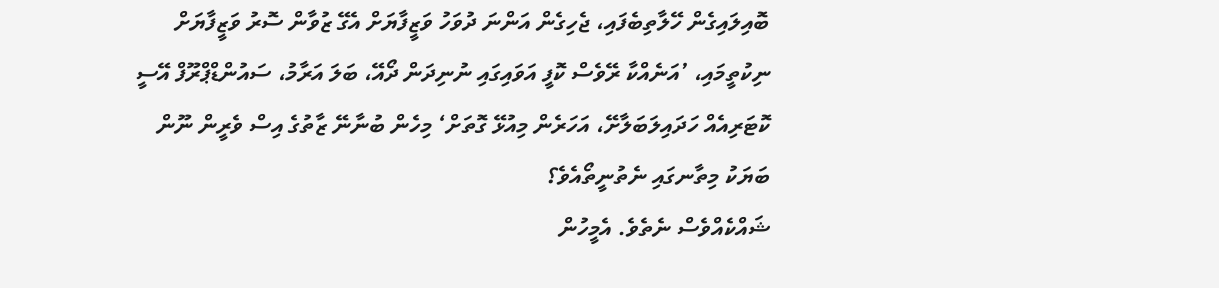ބޮއިލައިގެން ހޭލާތިބެފައި، ޖެހިގެން އަންނަ ދުވަހު ވަޒީފާޔަށް އެގޭ ޒުވާން ސޮރު ވަޒީފާޔަށް ނިކުތީމައި، ’އަނެއްކާ ރޭވެސް ކޮފީ އަވައިގައި ނުނިދަން ދޯއޭ، ބަލަ އަރާމު، ސައުންޑްޕްރޫފް އޭސީ ކޮޓަރިއެއް ހަދައިލަބަލާށޭ، އަހަރެން މިއުޅޭ ގޮތަށް‘ މިހެން ބުނާނޭ ޒާތުގެ އިސް ވެރީން ނޫން ބަޔަކު މިތާނގައި ނެތުނީތޯއެވެ؟
ޝައްކެއްވެސް ނެތެވެ. އެމީހުން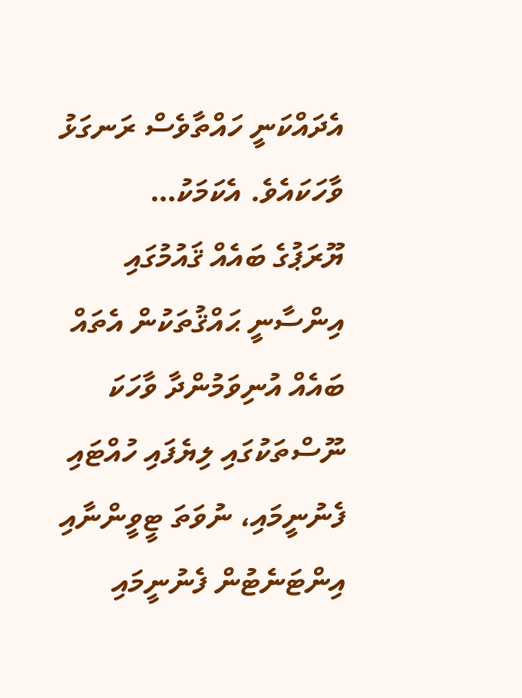އެދައްކަނީ ހައްތާވެސް ރަނގަޅު ވާހަކައެވެ. އެކަމަކު…
ޔޫރަޕުގެ ބައެއް ޤައުމުގައި އިންސާނީ ޙައްޤުތަކުން އެތައް ބައެއް އުނިވަމުންދާ ވާހަކަ ނޫސްތަކުގައި ލިޔެފައި ހުއްޓައި ފެނުނީމައި، ނުވަތަ ޓީވީންނާއި އިންޓަނެޓުން ފެނުނީމައި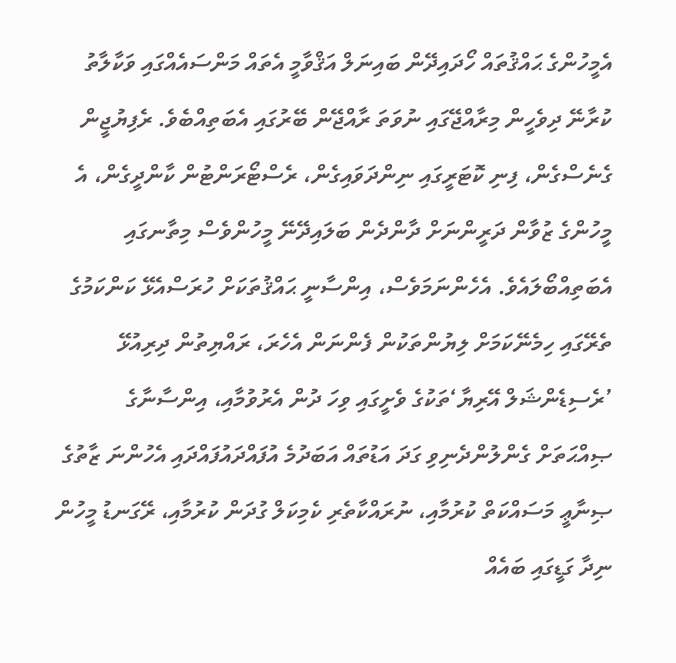އެމީހުންގެ ޙައްޤުތައް ހޯދައިދޭން ބައިނަލް އަޤްވާމީ އެތައް މަންސައެއްގައި ވަކާލާތު ކުރާނޭ ދިވެހީން މިރާއްޖޭގައި ނުވަތަ ރާއްޖޭން ބޭރުގައި އެބަތިއްބެވެ. ރެފިޔުޖީން ގެނެސްގެން، ފިނި ކޮޓަރީގައި ނިންދަވައިގެން، ރެސްޓޯރަންޓުން ކާންދީގެން، އެ މީހުންގެ ޒުވާން ދަރީންނަށް ދާންދެން ބަލައިދޭނޭ މީހުންވެސް މިތާނގައި އެބަތިއްބޯލައެވެ. އެހެންނަމަވެސް، އިންސާނީ ޙައްޤުތަކަށް ހުރަސްއެޅޭ ކަންކަމުގެ ތެރޭގައި ހިމެނޭކަމަށް ލިޔުންތަކުން ފެންނަން އެހެރަ، ރައްޔިތުން ދިރިއުޅޭ ’ރެސިޑެންޝަލް އޭރިޔާ‘ތަކުގެ ވެށީގައި ވިހަ ދުން އެރުވުމާއި، އިންސާނާގެ ޞިއްޙަތަށް ގެންލުންދެނިވި ގަދަ އަޑުތައް އަބަދުމެ އުފައްދައުފައްދައި އެހުންނަ ޒާތުގެ ޞިނާޢީ މަސައްކަތް ކުރުމާއި، ނުރައްކާތެރި ކެމިކަލް ގުދަން ކުރުމާއި، ރޭގަނޑު މީހުން ނިދާ ގަޑީގައި ބައެއް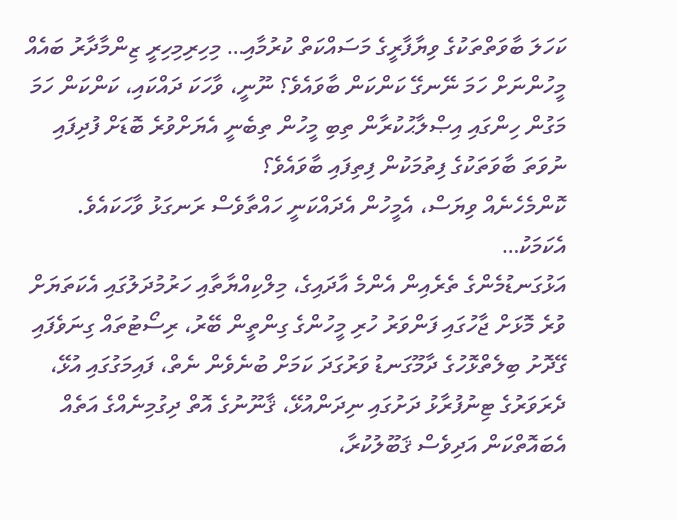ކަހަލަ ބާވަތްތަކުގެ ވިޔާފާރީގެ މަސައްކަތް ކުރުމާއި… މިހިރިމިހިރީ ޒިންމާދާރު ބައެއް މީހުންނަށް ހަމަ ނޭނގޭ ކަންކަން ބާވައެވެ؟ ނޫނީ، ވާހަކަ ދައްކައި، ކަންކަން ހަމަ މަގުން ހިންގައި އިޞްލާޙުކުރާން ތިބި މީހުން ތިބެނީ އެޔަށްވުރެ ބޮޑަށް ފުދިފައި ނުވަތަ ބާވަތަކުގެ ފިތުމަކުން ފިތިފައި ބާވައެވެ؟
ކޮންމެހެނެއް ވިޔަސް، އެމީހުން އެދައްކަނީ ހައްތާވެސް ރަނގަޅު ވާހަކައެވެ. އެކަމަކު…
އަޅުގަނޑުމެންގެ ތެރެއިން އެންމެ އާދައިގެ، މިލްކިއްޔާތާއި ހަރުމުދަލުގައި އެކަތަޔަށް ވުރެ މޮޅަށް ޖާހުގައި ފަންވަރު ހުރި މީހުންގެ ގިންތީން ބޭރު، ރިސޯޓުތައް ގިނަވެފައި ގޭދޮށު ބިލެތްޅޮހުގެ ދާމޫގަނޑު ވަރުގަދަ ކަމަށް ބުނެވެން ނެތް، ފައިމަގުގައި އުޅޭ، ދެރަވަރުގެ ޓިނުފުރާޅު ދަށުގައި ނިދަންއުޅޭ، ޤާނޫނުގެ އޮތް ދިގުމިނެއްގެ އަތެއް އެބައޮތްކަން އަދިވެސް ޤަބޫލުކުރާ،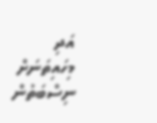އަދި މިހައިތަނަށް ނިސްބަތުން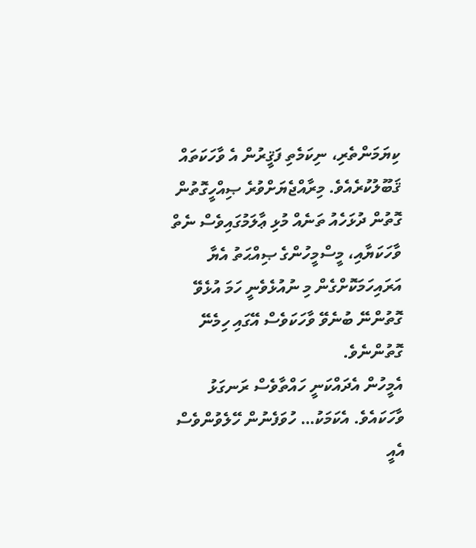ކިޔަމަންތެރި، ނިކަމެތި ފަޤީރުން އެ ވާހަކަތައް ޤަބޫލުކުރެއެވެ. މިރާއްޖެޔަށްވުރެ ޞިއްހީގޮތުން ގޮތުން ދުޅަހެއު ތަނެއް މުޅި ޢާލަމުގައިވެސް ނެތް ވާހަކަޔާއި، މީސްމީހުންގެ ޞިއްޙަތު އެޔާ އަރައިހަމަކޮށްގެން މި ނުއުޅެވެނީ ހަމަ އުޅެވޭ ގޮތުންނޭ ބުނެވޭ ވާހަކަވެސް އޭގައި ހިމެނޭ ގޮތުންނެވެ.
އެމީހުން އެދައްކަނީ ހައްތާވެސް ރަނގަޅު ވާހަކައެވެ. އެކަމަކު… ހުވަފެނުން ހޭލެވުންވެސް އެއީ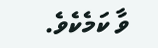ވާ ކަމެކެވެ.